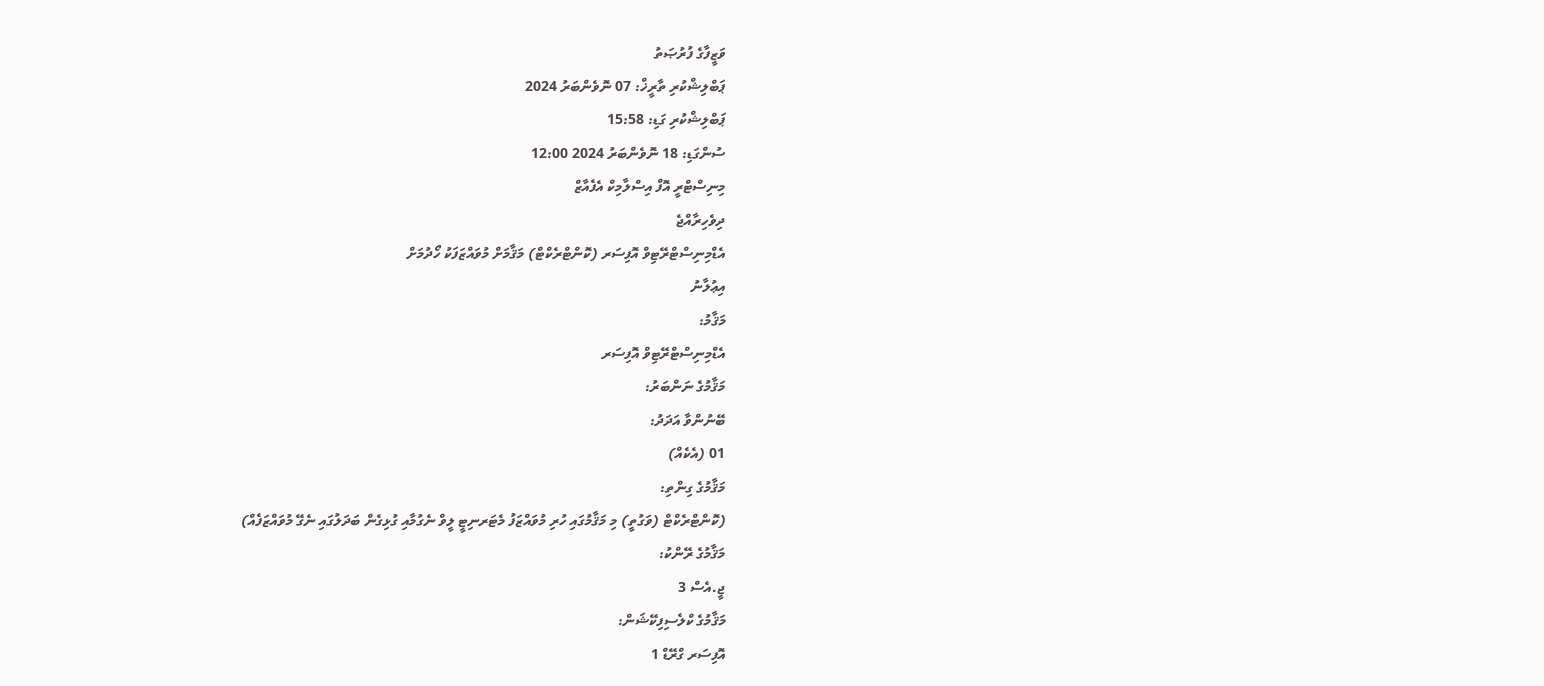ވަޒީފާގެ ފުރުޞަތު
ޕަބްލިޝްކުރި ތާރީޚް: 07 ނޮވެންބަރު 2024
ޕަބްލިޝްކުރި ގަޑި: 15:58
ސުންގަޑި: 18 ނޮވެންބަރު 2024 12:00
މިނިސްޓްރީ އޮފް އިސްލާމިކް އެފެއާޒް
ދިވެހިރާއްޖެ
އެޑްމިނިސްޓްރޭޓިވް އޮފިސަރ (ކޮންޓްރެކްޓް) މަޤާމަށް މުވައްޒަފަކު ހޯދުމަށް
އިޢުލާނު
މަޤާމު:
އެޑްމިނިސްޓްރޭޓިވް އޮފިސަރ
މަޤާމުގެ ނަންބަރު:
ބޭނުންވާ އަދަދު:
01 (އެކެއް)
މަޤާމުގެ ގިންތި:
(ކޮންޓްރެކްޓް (ވަގުތީ) މި މަޤާމުގައި ހުރި މުވައްޒަފު މެޓަރނިޓީ ލީވް ނެގުމާއި ގުޅިގެން ބަދަލުގައި ނެގޭ މުވައްޒަފެއް)
މަޤާމުގެ ރޭންކު:
ޖީ.އެސް 3
މަޤާމުގެ ކްލެސިފިކޭޝަން:
އޮފިސަރ ގްރޭޑް 1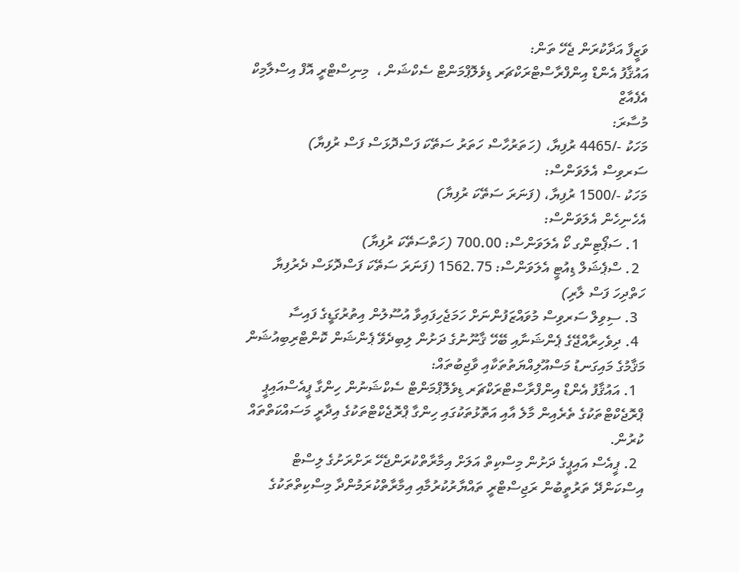ވަޒީފާ އަދާކުރަން ޖެހޭ ތަން:
އައުޤާފު އެންޑް އިންފްރާސްޓްރަކްޗަރ ޑިވެލޮޕްމަންޓް ސެކްޝަން ،  މިނިސްޓްރީ އޮފް އިސްލާމިކް އެފެއާޒް
މުސާރަ:
މަހަކު -/4465 ރުފިޔާ، (ހަތަރުހާސް ހަތަރު ސަތޭކަ ފަސްދޮޅަސް ފަސް ރުފިޔާ)
ސަރވިސް އެލަވަންސް:
މަހަކު -/1500 ރުފިޔާ، (ފަނަރަ ސަތޭކަ ރުފިޔާ)
އެހެނިހެން އެލަވަންސް:
  1. ސަޕޯޓިންގ ކޯ އެލަވަންސް: 700.00 (ހަތްސަތޭކަ ރުފިޔާ)
  2. ސްޕެޝަލް ޑިއުޓީ އެލަވަންސް: 1562.75 (ފަނަރަ ސަތޭކަ ފަސްދޮޅަސް ދެރުފިޔާ ހަތްދިހަ ފަސް ލާރި)
  3. ސިވިލް ސަރވިސް މުވައްޒަފުންނަށް ހަމަޖެހިފައިވާ އުސޫލުން އިތުރުގަޑީގެ ފައިސާ
  4. ދިވެހިރާއްޖޭގެ ޕެންޝަނާއި ބޭހޭ ޤާނޫނުގެ ދަށުން ލިބިދެވޭ ޕެންޝަން ކޮންޓްރިބިއުޝަން
މަޤާމުގެ މައިގަނޑު މަސްއޫލިއްޔަތުތަކާއި ވާޖިބުތައް:
  1. އައުޤާފު އެންޑް އިންފްރާސްޓްރަކްޗަރ ޑިވެލޮޕްމަންޓް ސެކްޝަނުން ހިންގާ ޕީއެސްއައިޕީ ޕްރޮޖެކްޓްތަކުގެ ތެރެއިން މާލެ އާއި އަތޮޅުތަކުގައި ހިންގާ ޕްރޮޖެކްޓްތަކުގެ އިދާރީ މަސައްކަތްތައް ކުރުން.
  2. ޕީއެސް އައިޕީގެ ދަށުން މިސްކިތް އަލަށް އިމާރާތްކުރަންޖެހޭ ރަށްރަށުގެ ލިސްޓް އިސްކަންދޭ ތަރުތީބުން ރަޖިސްޓްރީ ތައްޔާރުކުރުމާއި އިމާރާތްކުރަމުންދާ މިސްކިތްތަކުގެ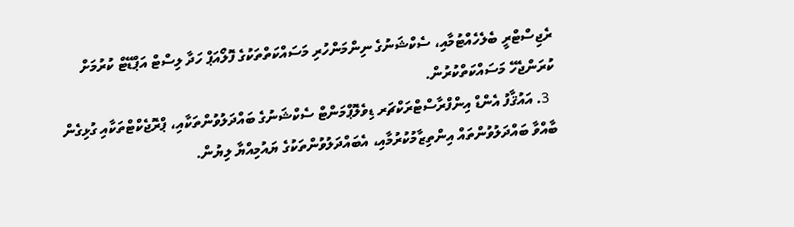ރެޖިސްޓްރީ ބެލެހެއްޓުމާއި، ސެކްޝަނުގެ ނިންމަންހުރި މަސައްކަތްތަކުގެ ފޮލޯއަޕް ހަދާ ލިސްޓް އަޕްޑޭޓް ކުރުމަށް ކުރަންޖެހޭ މަސައްކަތްކުރުން.
  3. އައުޤާފު އެންޑް އިންފްރާސްޓްރަކްޗަރ ޑިވެލޮޕްމަންޓް ސެކްޝަނުގެ ބައްދަލުވުންތަކާއި، ޕްރޮޖެކްޓްތަކާއި ގުޅިގެން ބާއްވާ ބައްދަލުވުންތައް އިންތިޒާމުކުރުމާއި، އެބައްދަލުވުންތަކުގެ ޔައުމިއްޔާ ލިޔުން.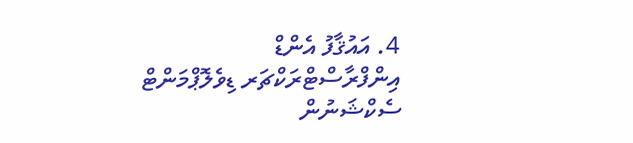4. އައުޤާފު އެންޑް އިންފްރާސްޓްރަކްޗަރ ޑިވެލޮޕްމަންޓް ސެކްޝަނުން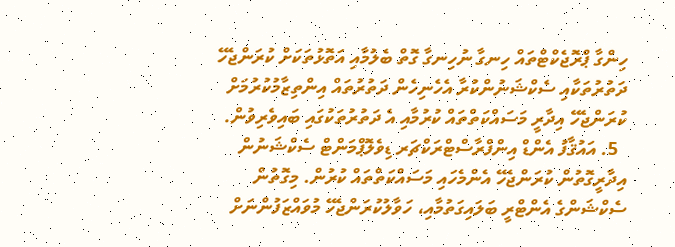ހިންގާ ޕްރޮޖެކްޓްތައް ހިނގާ ނުހިނގާ ގޮތް ބެލުމާއި އަތޮޅުތަކަށް ކުރަންޖެހޭ ދަތުރުތަކާއި ސެކްޝަނުންކުރާ އެހެނިހެން ދަތުރުތައް އިންތިޒާމުކުރުމަށް ކުރަންޖެހޭ އިދާރީ މަސައްކަތްތައް ކުރުމާއި އެ ދަތުރުތަކުގައި ބައިވެރިވުން.
  5. އައުޤާފު އެންޑް އިންފްރާސްޓްރަކްޗަރ ޑިވެލޮޕްމަންޓް ސެކްޝަނުން އިދާރީގޮތުން ކުރަންޖެހޭ އެންމެހައި މަސައްކަތްތައް ކުރުން. މިގޮތުން ސެކްޝަންގެ އެންޓްރީ ބަލައިގަތުމާއި، ހަވާލުކުރަންޖެހޭ މުވައްޒަފުންނަށް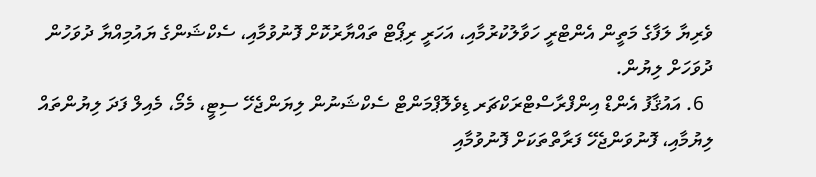ވެރިޔާ ލަފާގެ މަތީން އެންޓްރީ ހަވާލުކުރުމާއި، އަހަރީ ރިޕޯޓް ތައްޔާރުކޮށް ފޮނުވުމާއި، ސެކްޝަންގެ ޔައުމިއްޔާ ދުވަހުން ދުވަހަށް ލިޔުން.
  6. އައުޤާފު އެންޑް އިންފްރާސްޓްރަކްޗަރ ޑިވެލޮޕްމަންޓް ސެކްޝަނުން ލިޔަންޖެހޭ ސިޓީ، މެމޯ، މެއިލް ފަދަ ލިޔުންތައް ލިޔުމާއި، ފޮނުވަންޖެހޭ ފަރާތްތަކަށް ފޮނުވުމާއި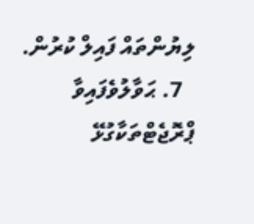ލިޔުންތައް ފައިލް ކުރުން.
  7. ޙަވާލުވެފައިވާ ޕްރޮޖެޓްތަކާގުޅޭ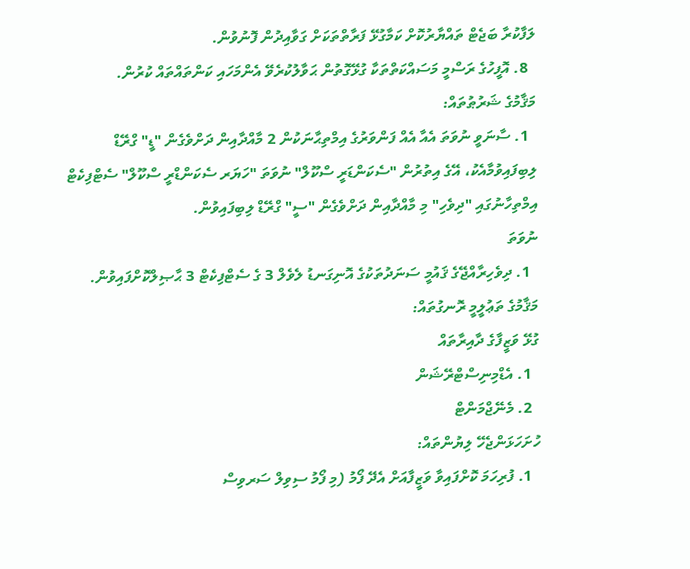ލަފާކުރާ ބަޖެޓް ތައްޔާރުކޮށް ކަމާގުޅޭ ފަރާތްތަކަށް ގަވާއިދުން ފޮނުވުން.
  8. އޮފީހުގެ ރަސްމީ މަސައްކަތްތަކާ ގުޅޭގޮތުން ޙަވާލުކުރެވޭ އެންމަހައި ކަންތައްތައް ކުރުން.
މަޤާމުގެ ޝަރުޠުތައް:
  1. ސާނަވީ ނުވަތަ އެއާ އެއް ފަންވަރުގެ އިމްތިޙާނަކުން 2 މާއްދާއިން ދަށްވެގެން "ޑީ" ގްރޭޑް ލިބިފައިވުމާއެކު، އޭގެ އިތުރުން "ސެކަންޑަރީ ސްކޫލް" ނުވަތަ "ހަޔަރ ސެކަންޑްރީ ސްކޫލް" ސެޓްފިކެޓް އިމްތިހާނުގައި "ދިވެހި" މި މާއްދާއިން ދަށްވެގެން "ސީ" ގްރޭޑް ލިބިފައިވުން.
ނުވަތަ
  1. ދިވެހިރާއްޖޭގެ ޤައުމީ ސަނަދުތަކުގެ އޮނިގަނޑު ލެވެލް 3 ގެ ސެޓްފިކެޓް 3 ޙާޞިލްކޮށްފައިވުން.
މަޤާމުގެ ތަޢުލީމީ ރޮނގުތައް:
ގުޅޭ ވަޒީފާގެ ދާއިރާތައް
  1. އެޑްމިނިސްޓްރޭޝަން
  2. މެނޭޖްމަންޓް
ހުށަހަޅަންޖެހޭ ލިޔުންތައް:
  1. ފުރިހަމަ ކޮށްފައިވާ ވަޒީފާއަށް އެދޭ ފޯމު (މި ފޯމު ސިވިލް ސަރވިސް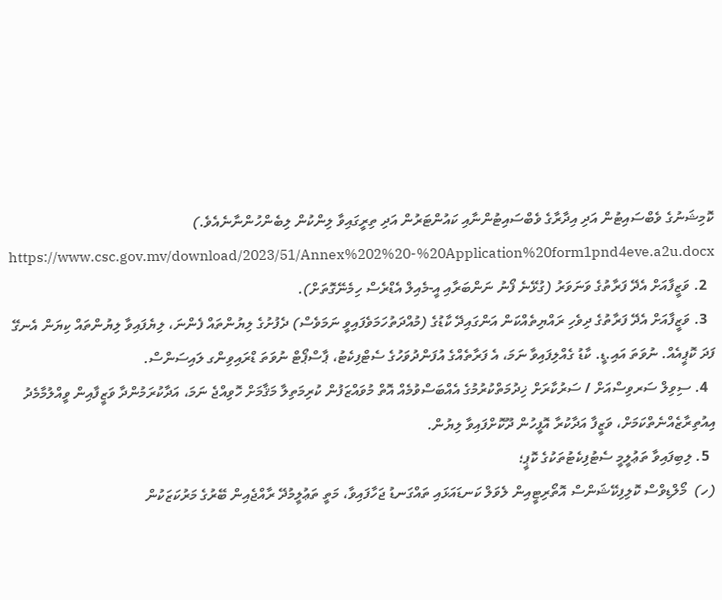ކޮމިޝަނުގެ ވެބްސައިޓުން އަދި އިދާރާގެ ވެބްސައިޓުންނާއި ކައުންޓަރުން އަދި ތިރީގައިވާ ލިންކުން ލިބެންހުންނާނެއެވެ.)  https://www.csc.gov.mv/download/2023/51/Annex%202%20-%20Application%20form1pnd4eve.a2u.docx
  2. ވަޒީފާއަށް އެދޭ ފަރާތުގެ ވަނަވަރު (ގުޅޭނެ ފޯނު ނަންބަރާއި އީ-މެއިލް އެޑްރެސް ހިމެނޭގޮތަށް).
  3. ވަޒީފާއަށް އެދޭ ފަރާތުގެ ދިވެހި ރައްޔިތެއްކަން އަންގައިދޭ ކާޑުގެ (މުއްދަތުހަމަވެފައިވީ ނަމަވެސް) ދެފުށުގެ ލިޔުންތައް ފެންނަ، ލިޔެފައިވާ ލިޔުންތައް ކިޔަން އެނގޭ ފަދަ ކޮޕީއެއް. ނުވަތަ އައި.ޑީ. ކާޑު ގެއްލިފައިވާ ނަމަ، އެ ފަރާތެއްގެ އުފަންދުވަހުގެ ސެޓްފިކެޓު، ޕާސްޕޯޓް ނުވަތަ ޑްރައިވިންގ ލައިސަންސް.
  4. ސިވިލް ސަރވިސްއަށް / ސަރުކާރަށް ޚިދުމަތްކުރުމުގެ އެއްބަސްވުމެއް އޮތް މުވައްޒަފުން ކުރިމަތިލާ މަޤާމަށް ހޮވިއްޖެ ނަމަ، އަދާކުރަމުންދާ ވަޒީފާއިން ވީއްލުމާމެދު އިއުތިރާޒެއްނެތްކަމަށް، ވަޒީފާ އަދާކުރާ އޮފީހުން ދޫކޮށްފައިވާ ލިޔުން.
  5. ލިބިފައިވާ ތަޢުލީމީ ސެޓުފިކެޓުތަކުގެ ކޮޕީ؛
(ހ)  މޯލްޑިވްސް ކޮލިފިކޭޝަންސް އޮތޯރިޓީއިން ލެވަލް ކަނޑައަޅައި ތައްގަނޑު ޖަހާފައިވާ، މަތީ ތަޢުލީމުދޭ ރާއްޖެއިން ބޭރުގެ މަރުކަޒަކުން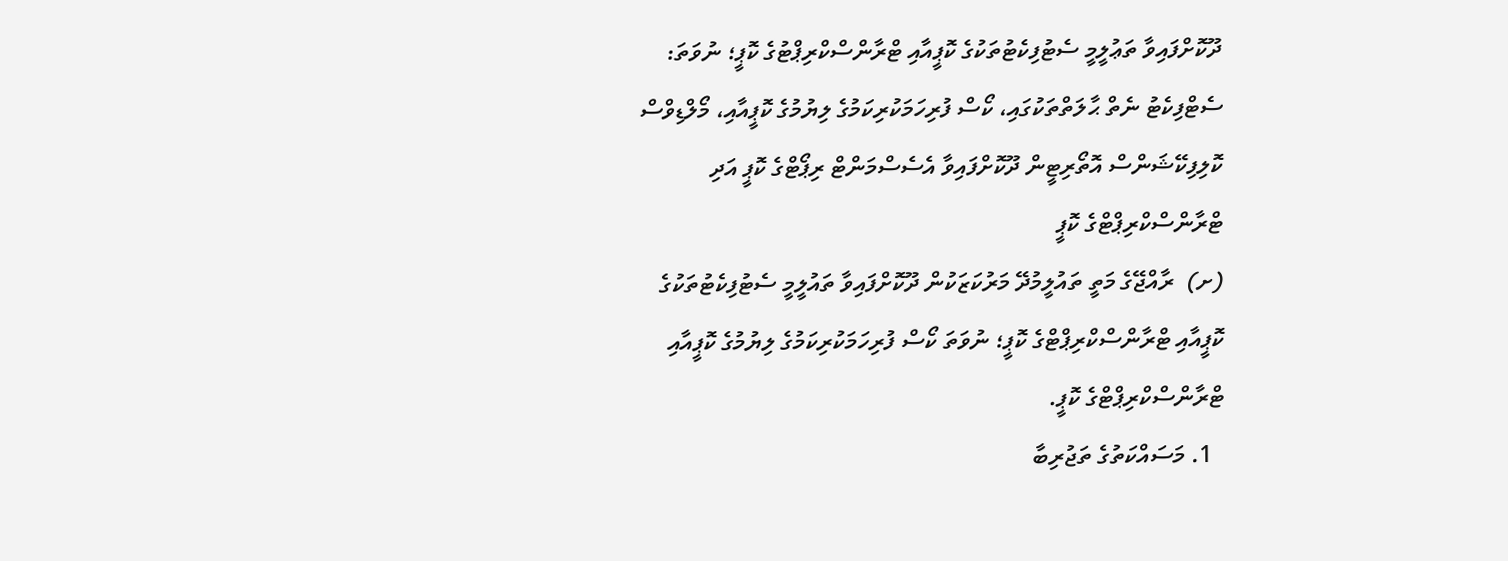ދޫކޮށްފައިވާ ތަޢުލީމީ ސެޓުފިކެޓުތަކުގެ ކޮޕީއާއި ޓްރާންސްކްރިޕްޓުގެ ކޮޕީ؛ ނުވަތަ: ސެޓްފިކެޓު ނެތް ޙާލަތްތަކުގައި، ކޯސް ފުރިހަމަކުރިކަމުގެ ލިޔުމުގެ ކޮޕީއާއި، މޯލްޑިވްސް ކޮލިފިކޭޝަންސް އޮތޯރިޓީން ދޫކޮށްފައިވާ އެސެސްމަންޓް ރިޕޯޓްގެ ކޮޕީ އަދި ޓްރާންސްކްރިޕްޓްގެ ކޮޕީ
(ށ)  ރާއްޖޭގެ މަތީ ތައުލީމުދޭ މަރުކަޒަކުން ދޫކޮށްފައިވާ ތައުލީމީ ސެޓުފިކެޓުތަކުގެ ކޮޕީއާއި ޓްރާންސްކްރިޕްޓްގެ ކޮޕީ؛ ނުވަތަ ކޯސް ފުރިހަމަކުރިކަމުގެ ލިޔުމުގެ ކޮޕީއާއި ޓްރާންސްކްރިޕްޓްގެ ކޮޕީ.
  1. މަސައްކަތުގެ ތަޖުރިބާ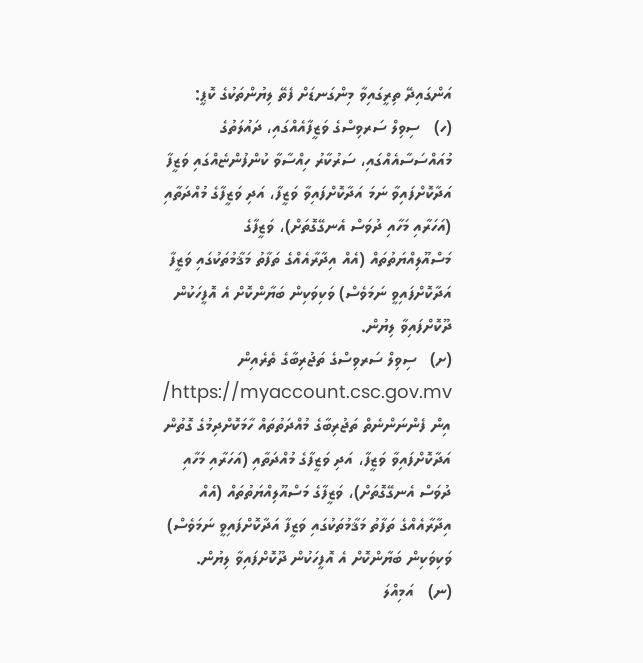އަންގައިދޭ ތިރީގައިވާ މިންގަނޑަށް ފެތޭ ލިޔުންތަކުގެ ކޮޕީ:
(ހ)   ސިވިލް ސަރވިސްގެ ވަޒީފާއެއްގައި، ދައުލަތުގެ މުއައްސަސާއެއްގައި، ސަރުކާރު ހިއްސާވާ ކުންފުންޏެއްގައި ވަޒީފާ އަދާކޮށްފައިވާ ނަމަ އަދާކޮށްފައިވާ ވަޒީފާ، އަދި ވަޒީފާގެ މުއްދަތާއި (އަހަރާއި މަހާއި ދުވަސް އެނގޭގޮތަށް)، ވަޒީފާގެ މަސްއޫލިއްޔަތުތައް (އެއް އިދާރާއެއްގެ ތަފާތު މަޤާމުތަކުގައި ވަޒީފާ އަދާކޮށްފައިވީ ނަމަވެސް) ވަކިވަކިން ބަޔާންކޮށް އެ އޮފީހަކުން ދޫކޮށްފައިވާ ލިޔުން.
(ށ)   ސިވިލް ސަރވިސްގެ ތަޖުރިބާގެ ތެރެއިން https://myaccount.csc.gov.mv/ އިން ފެންނަންނެތް ތަޖުރިބާގެ މުއްދަތުތައް ހާމަކޮށްދިމުގެ ގޮތުން އަދާކޮށްފައިވާ ވަޒީފާ، އަދި ވަޒީފާގެ މުއްދަތާއި (އަހަރާއި މަހާއި ދުވަސް އެނގޭގޮތަށް)، ވަޒީފާގެ މަސްއޫލިއްޔަތުތައް (އެއް އިދާރާއެއްގެ ތަފާތު މަޤާމުތަކުގައި ވަޒީފާ އަދާކޮށްފައިވީ ނަމަވެސް) ވަކިވަކިން ބަޔާންކޮށް އެ އޮފީހަކުން ދޫކޮށްފައިވާ ލިޔުން.
(ނ)   އަމިއްލަ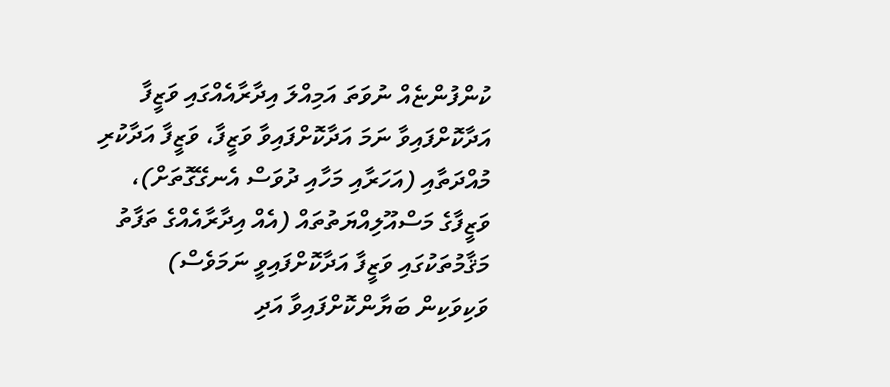ކުންފުންޏެއް ނުވަތަ އަމިއްލަ އިދާރާއެއްގައި ވަޒީފާ އަދާކޮށްފައިވާ ނަމަ އަދާކޮށްފައިވާ ވަޒީފާ، ވަޒީފާ އަދާކުރި މުއްދަތާއި (އަހަރާއި މަހާއި ދުވަސް އެނގޭގޮތަށް)، ވަޒީފާގެ މަސްއޫލިއްޔަތުތައް (އެއް އިދާރާއެއްގެ ތަފާތު މަޤާމުތަކުގައި ވަޒީފާ އަދާކޮށްފައިވީ ނަމަވެސް) ވަކިވަކިން ބަޔާންކޮށްފައިވާ އަދި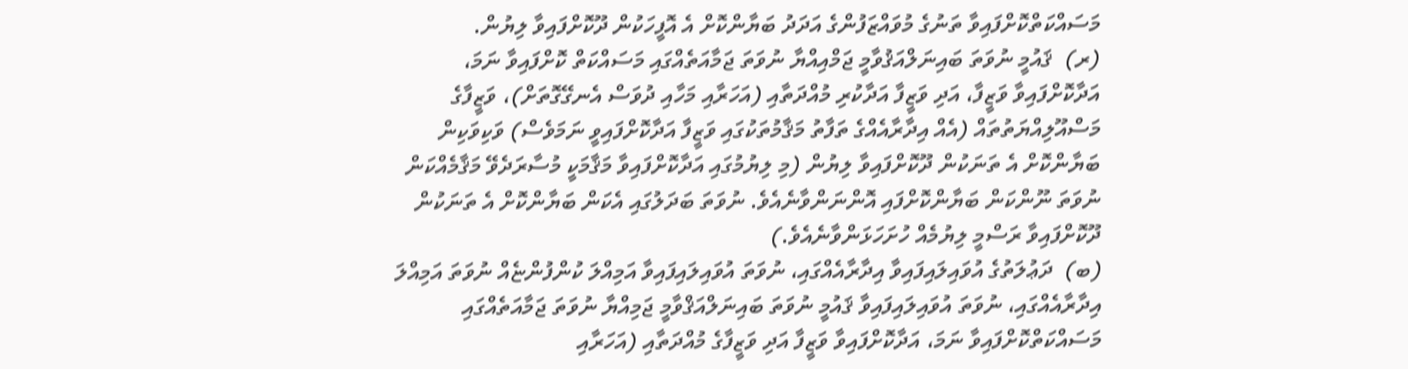މަސައްކަތްކޮށްފައިވާ ތަނުގެ މުވައްޒަފުންގެ އަދަދު ބަޔާންކޮށް އެ އޮފީހަކުން ދޫކޮށްފައިވާ ލިޔުން.
(ރ)  ޤައުމީ ނުވަތަ ބައިނަލްއަޤުވާމީ ޖަމްއިއްޔާ ނުވަތަ ޖަމާއަތެއްގައި މަސައްކަތް ކޮށްފައިވާ ނަމަ، އަދާކޮށްފައިވާ ވަޒީފާ، އަދި ވަޒީފާ އަދާކުރި މުއްދަތާއި (އަހަރާއި މަހާއި ދުވަސް އެނގޭގޮތަށް)، ވަޒީފާގެ މަސްއޫލިއްޔަތުތައް (އެއް އިދާރާއެއްގެ ތަފާތު މަޤާމުތަކުގައި ވަޒީފާ އަދާކޮށްފައިވީ ނަމަވެސް) ވަކިވަކިން ބަޔާންކޮށް އެ ތަނަކުން ދޫކޮށްފައިވާ ލިޔުން (މި ލިޔުމުގައި އަދާކޮށްފައިވާ މަޤާމަކީ މުސާރަދެވޭ މަޤާމެއްކަން ނުވަތަ ނޫންކަން ބަޔާންކޮށްފައި އޮންނަންވާނެއެވެ. ނުވަތަ ބަދަލުގައި އެކަން ބަޔާންކޮށް އެ ތަނަކުން ދޫކޮށްފައިވާ ރަސްމީ ލިޔުމެއް ހުށަހަޅަންވާނެއެވެ.)
(ބ)  ދަޢުލަތުގެ އުވައިލައިފައިވާ އިދާރާއެއްގައި، ނުވަތަ އުވައިލައިފައިވާ އަމިއްލަ ކުންފުންޏެއް ނުވަތަ އަމިއްލަ އިދާރާއެއްގައި، ނުވަތަ އުވައިލައިފައިވާ ޤައުމީ ނުވަތަ ބައިނަލްއަޤްވާމީ ޖަމިއްޔާ ނުވަތަ ޖަމާއަތެއްގައި މަސައްކަތްކޮށްފައިވާ ނަމަ، އަދާކޮށްފައިވާ ވަޒީފާ އަދި ވަޒީފާގެ މުއްދަތާއި (އަހަރާއި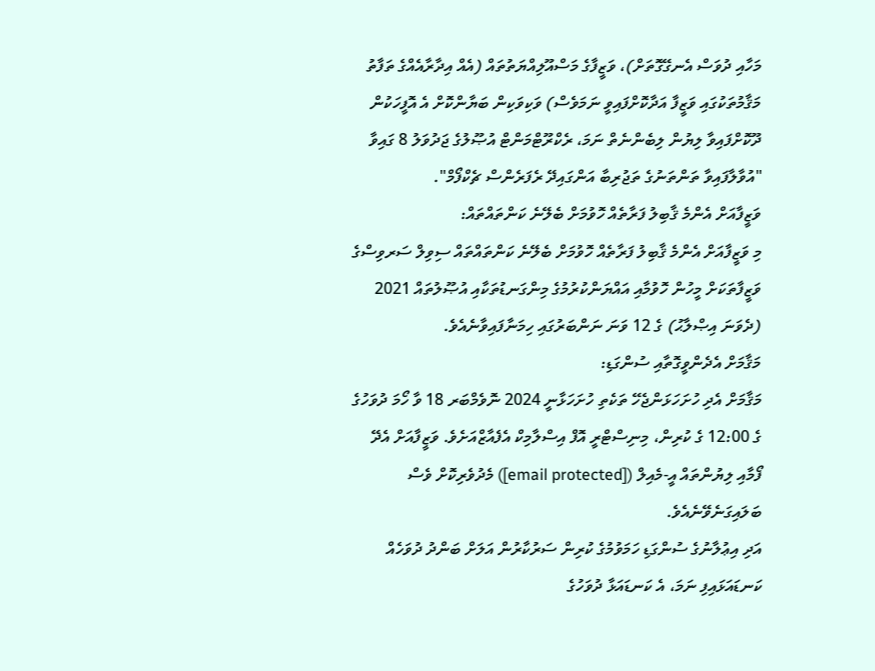މަހާއި ދުވަސް އެނގޭގޮތަށް)، ވަޒީފާގެ މަސްއޫލިއްޔަތުތައް (އެއް އިދާރާއެއްގެ ތަފާތު މަޤާމުތަކުގައި ވަޒީފާ އަދާކޮށްފައިވީ ނަމަވެސް) ވަކިވަކިން ބަޔާންކޮށް އެ އޮފީހަކުން ދޫކޮށްފައިވާ ލިޔުން ލިބެންނެތް ނަމަ، ރެކްރޫޓްމަންޓް އުޞޫލުގެ ޖަދުވަލު 8 ގައިވާ "އުވާލާފައިވާ ތަންތަނުގެ ތަޖުރިބާ އަންގައިދޭ ރެފަރެންސް ޗެކްފޯމް".
ވަޒީފާއަށް އެންމެ ޤާބިލު ފަރާތެއް ހޮވުމަށް ބެލޭނެ ކަންތައްތައް:
މި ވަޒީފާއަށް އެންމެ ޤާބިލު ފަރާތެއް ހޮވުމަށް ބެލޭނެ ކަންތައްތައް ސިވިލް ސަރވިސްގެ ވަޒީފާތަކަށް މީހުން ހޮވުމާއި އައްޔަންކުރުމުގެ މިންގަނޑުތަކާއި އުޞޫލުތައް 2021 (ދެވަނަ އިޞްލާޙު) ގެ 12 ވަނަ ނަންބަރުގައި ހިމަނާފައިވާނެއެވެ.
މަޤާމަށް އެދެންވީގޮތާއި ސުންގަޑި:
މަޤާމަށް އެދި ހުށަހަޅަންޖެހޭ ތަކެތި ހުށަހަޅާނީ 2024 ނޮވެމްބަރ 18 ވާ ހޯމަ ދުވަހުގެ ގެ 12:00 ގެ ކުރިން، މިނިސްޓްރީ އޮފް އިސްލާމިކް އެފެއާޒްއަށެވެ. ވަޒީފާއަށް އެދޭ ފޯމާއި ލިޔުންތައް އީ-މެއިލް ([email protected]) މެދުވެރިކޮށް ވެސް ބަލައިގަނެވޭނެއެވެ.
އަދި އިޢުލާނުގެ ސުންގަޑި ހަމަވުމުގެ ކުރިން ސަރުކާރުން އަލަށް ބަންދު ދުވަހެއް ކަނޑައަޅައިފި ނަމަ، އެ ކަނޑައަޅާ ދުވަހުގެ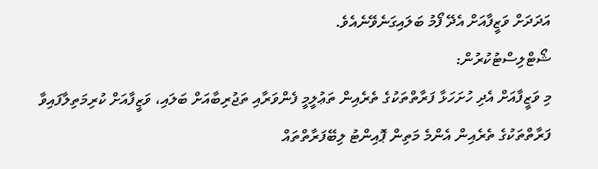އަދަދަށް ވަޒީފާއަށް އެދޭ ފޯމު ބަލައިގަނެވޭނެއެވެ.
ޝޯޓްލިސްޓުކުރުން:
މި ވަޒީފާއަށް އެދި ހުށަހަޅާ ފަރާތްތަކުގެ ތެރެއިން ތަޢުލީމީ ފެންވަރާއި ތަޖުރިބާއަށް ބަލައި، ވަޒީފާއަށް ކުރިމަތިލާފައިވާ ފަރާތްތަކުގެ ތެރެއިން އެންމެ މަތިން ޕޮއިންޓު ލިބޭފަރާތްތައް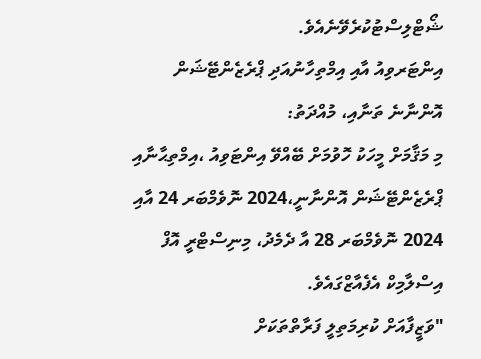ޝޯޓްލިސްޓުކުރެވޭނެއެވެ.
އިންޓަރވިއު އާއި އިމްތިހާނުއަދި ޕްރެޒެންޓޭޝަން އޮންނާނެ ތަނާއި، މުއްދަތު:
މި މަޤާމަށް މީހަކު ހޮވުމަށް ބޭއްވޭ އިންޓަވިއު ،އިމްތިޙާނާއި ޕްރެޒެންޓޭޝަން އޮންނާނީ،2024 ނޮވެމްބަރ 24 އާއި 2024 ނޮވެމްބަރ 28 އާ ދެމެދު، މިނިސްޓްރީ އޮފް އިސްލާމިކް އެފެއާޒްގައެވެ.
"ވަޒީފާއަށް ކުރިމަތިލީ ފަރާތްތަކަށް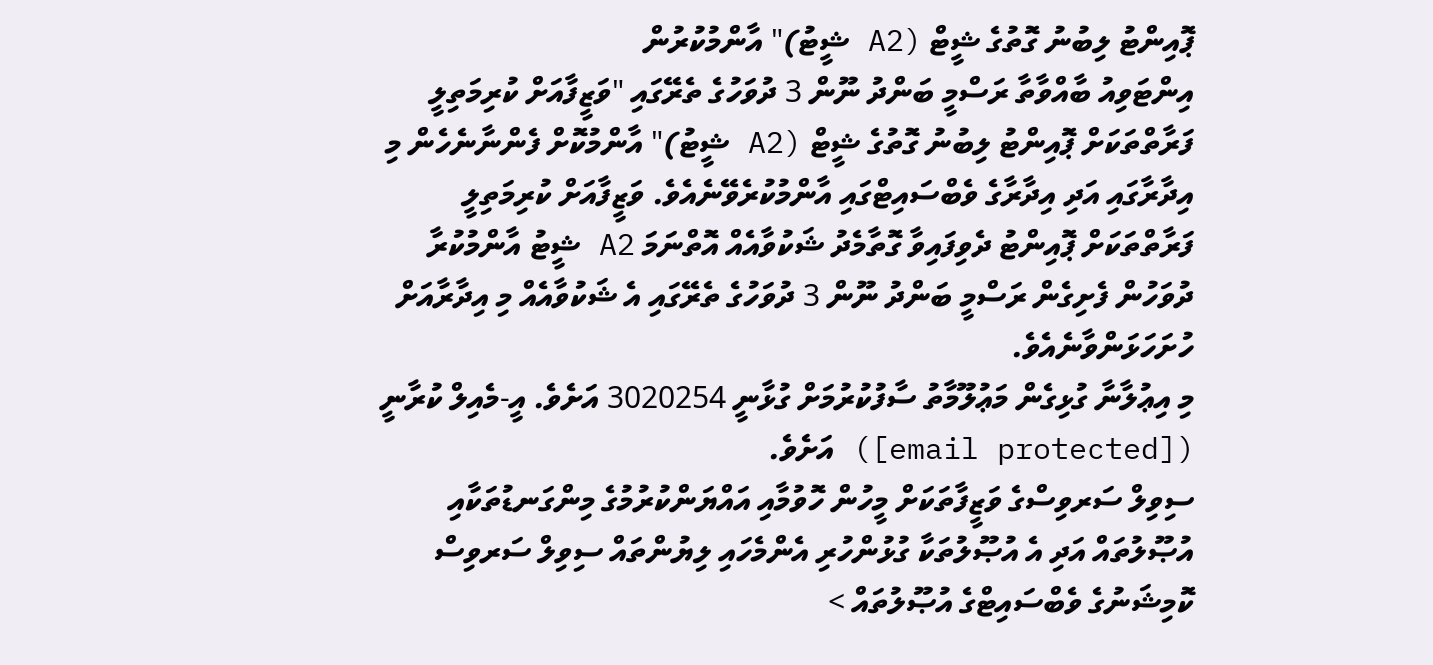ޕޮއިންޓު ލިބުނު ގޮތުގެ ޝީޓް (A2 ޝީޓު)" އާންމުކުރުން
އިންޓަވިއު ބާއްވާތާ ރަސްމީ ބަންދު ނޫން 3 ދުވަހުގެ ތެރޭގައި "ވަޒީފާއަށް ކުރިމަތިލީ ފަރާތްތަކަށް ޕޮއިންޓު ލިބުނު ގޮތުގެ ޝީޓް (A2 ޝީޓު)" އާންމުކޮށް ފެންނާނެހެން މި އިދާރާގައި އަދި އިދާރާގެ ވެބްސައިޓްގައި އާންމުކުރެވޭނެއެވެ. ވަޒީފާއަށް ކުރިމަތިލީ ފަރާތްތަކަށް ޕޮއިންޓު ދެވިފައިވާ ގޮތާމެދު ޝަކުވާއެއް އޮތްނަމަ A2 ޝީޓު އާންމުކުރާ ދުވަހުން ފެށިގެން ރަސްމީ ބަންދު ނޫން 3 ދުވަހުގެ ތެރޭގައި އެ ޝަކުވާއެއް މި އިދާރާއަށް ހުށަހަޅަންވާނެއެވެ.
މި އިޢުލާނާ ގުޅިގެން މަޢުލޫމާތު ސާފުކުރުމަށް ގުޅާނީ 3020254 އަށެވެ. އީ-މެއިލް ކުރާނީ ([email protected]) އަށެވެ.
ސިވިލް ސަރވިސްގެ ވަޒީފާތަކަށް މީހުން ހޮވުމާއި އައްޔަންކުރުމުގެ މިންގަނޑުތަކާއި އުޞޫލުތައް އަދި އެ އުޞޫލުތަކާ ގުޅުންހުރި އެންމެހައި ލިޔުންތައް ސިވިލް ސަރވިސް ކޮމިޝަނުގެ ވެބްސައިޓްގެ އުޞޫލުތައް >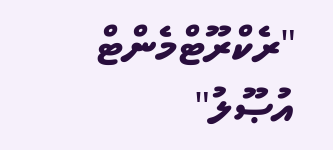"ރެކްރޫޓްމެންޓް އުޞޫލު"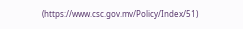(https://www.csc.gov.mv/Policy/Index/51)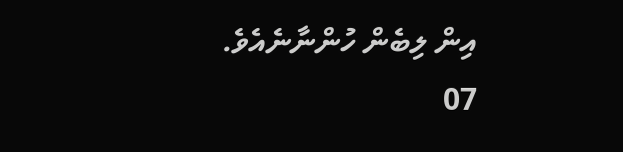އިން ލިބެން ހުންނާނެއެވެ.
07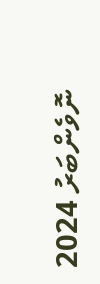ނޮވެންބަރު 2024